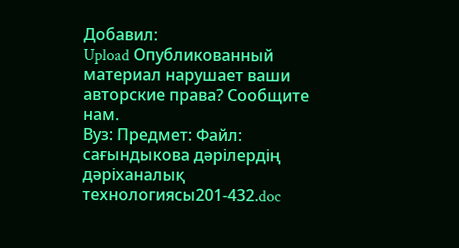Добавил:
Upload Опубликованный материал нарушает ваши авторские права? Сообщите нам.
Вуз: Предмет: Файл:
сағындыкова дәрілердің дәріханалық технологиясы201-432.doc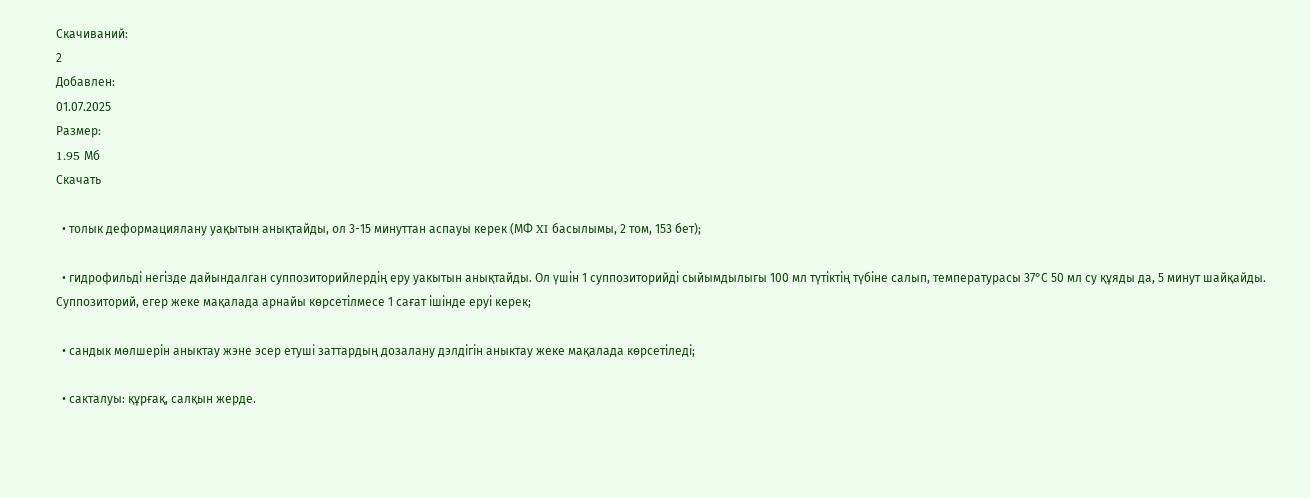Скачиваний:
2
Добавлен:
01.07.2025
Размер:
1.95 Mб
Скачать

  • толык деформациялану уақытын анықтайды, ол 3-15 минуттан аспауы керек (МФ XI басылымы, 2 том, 153 бет);

  • гидрофильді негізде дайындалган суппозиторийлердің еру уакытын анықтайды. Ол үшін 1 суппозиторийді сыйымдылыгы 100 мл түтіктің түбіне салып, температурасы 37°С 50 мл су құяды да, 5 минут шайқайды. Суппозиторий, егер жеке мақалада арнайы көрсетілмесе 1 сағат ішінде еруі керек;

  • сандык мөлшерін аныктау жэне эсер етуші заттардың дозалану дэлдігін аныктау жеке мақалада көрсетіледі;

  • сакталуы: құрғақ, салқын жерде.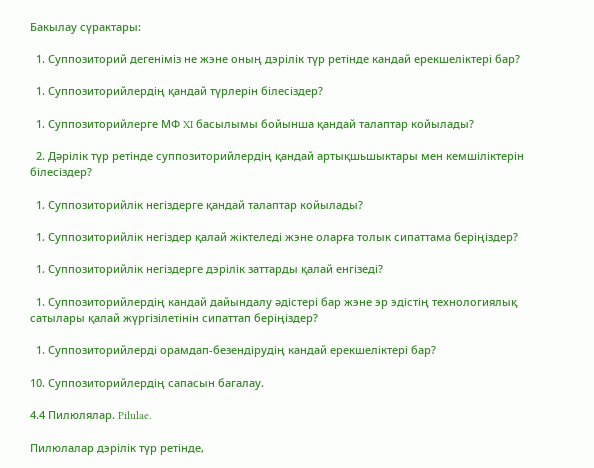Бакылау сүрактары:

  1. Суппозиторий дегеніміз не жэне оның дэрілік түр ретінде кандай ерекшеліктері бар?

  1. Суппозиторийлердің қандай түрлерін білесіздер?

  1. Суппозиторийлерге МФ XI басылымы бойынша қандай талаптар койылады?

  2. Дәрілік түр ретінде суппозиторийлердің қандай артықшьшыктары мен кемшіліктерін білесіздер?

  1. Суппозиторийлік негіздерге қандай талаптар койылады?

  1. Суппозиторийлік негіздер қалай жіктеледі жэне оларға толык сипаттама беріңіздер?

  1. Суппозиторийлік негіздерге дэрілік заттарды қалай енгізеді?

  1. Суппозиторийлердің кандай дайындалу әдістері бар жэне эр эдістің технологиялық сатылары қалай жүргізілетінін сипаттап беріңіздер?

  1. Суппозиторийлерді орамдап-безендірудің кандай ерекшеліктері бар?

10. Суппозиторийлердің сапасын багалау.

4.4 Пилюлялар. Pilulae.

Пилюлалар дэрілік түр ретінде,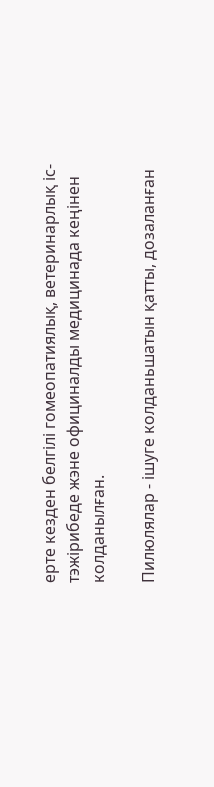ерте кезден белгілі гомеопатиялық, ветеринарлық іс-тэжірибеде жэне официналды медицинада кеңінен колданылған.

Пилюлялар - ішуге колданьшатын қатты, дозаланған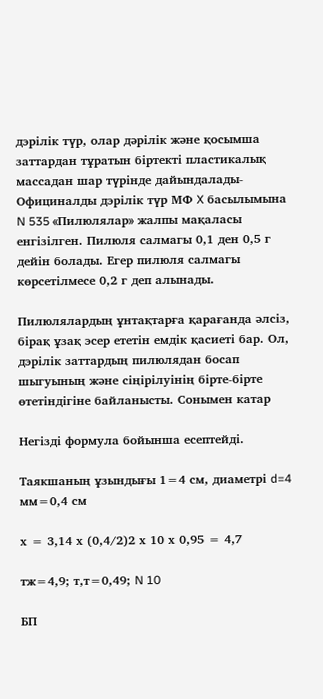дэрілік түр, олар дәрілік және қосымша заттардан тұратын біртекті пластикалық массадан шар түрінде дайындалады- Официналды дэрілік түр МФ X басылымына N 535 «Пилюлялар» жалпы мақаласы енгізілген. Пилюля салмагы 0,1 ден 0,5 г дейін болады. Егер пилюля салмагы көрсетілмесе 0,2 г деп алынады.

Пилюлялардың ұнтақтарға қарағанда әлсіз, бірақ ұзақ эсер ететін емдік қасиеті бар. Ол, дэрілік заттардың пилюлядан босап шыгуының және сіңірілуінің бірте-бірте өтетіндігіне байланысты. Сонымен катар

Негізді формула бойынша есептейді.

Таякшаның ұзындығы 1=4 см, диаметрі d=4 мм=0,4 см

х = 3,14 х (0,4/2)2 х 10 х 0,95 = 4,7

тж=4,9; т,т=0,49; N 10

БП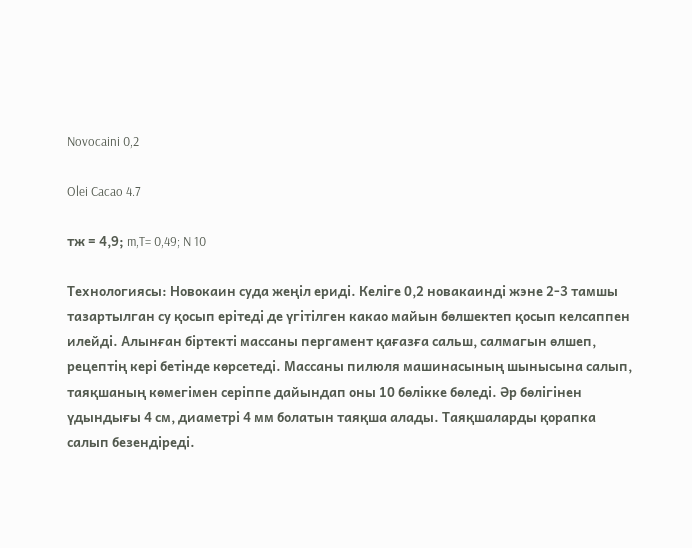Novocaini 0,2

Olei Cacao 4.7

тж = 4,9; m,T= 0,49; N 10

Технологиясы: Новокаин суда жеңіл ериді. Келіге 0,2 новакаинді жэне 2-3 тамшы тазартылган су қосып ерітеді де үгітілген какао майын бөлшектеп қосып келсаппен илейді. Алынған біртекті массаны пергамент қағазға сальш, салмагын өлшеп, рецептің кері бетінде көрсетеді. Массаны пилюля машинасының шынысына салып, таяқшаның көмегімен серіппе дайындап оны 10 бөлікке бөледі. Әр бөлігінен үдындығы 4 см, диаметрі 4 мм болатын таяқша алады. Таяқшаларды қорапка салып безендіреді.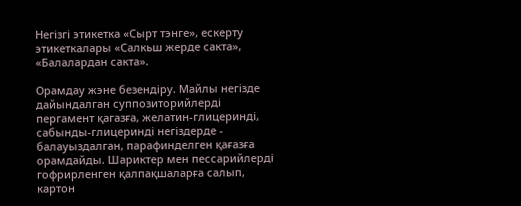Негізгі этикетка «Сырт тэнге», ескерту этикеткалары «Салкьш жерде сакта», «Балалардан сакта».

Орамдау жэне безендіру. Майлы негізде дайындалган суппозиторийлерді пергамент қагазға, желатин-глицеринді, сабынды-глицеринді негіздерде - балауыздалган, парафинделген қағазға орамдайды. Шариктер мен пессарийлерді гофрирленген қалпақшаларға салып, картон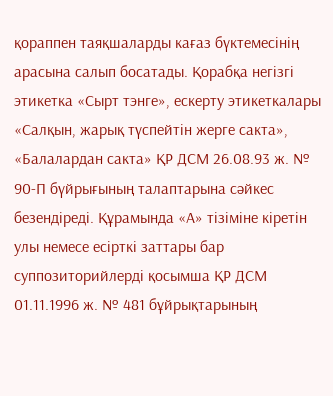қораппен таяқшаларды кағаз бүктемесінің арасына салып босатады. Қорабқа негізгі этикетка «Сырт тэнге», ескерту этикеткалары «Салқын, жарық түспейтін жерге сакта», «Балалардан сакта» ҚР ДСМ 26.08.93 ж. № 90-П бүйрығының талаптарына сәйкес безендіреді. Құрамында «А» тізіміне кіретін улы немесе есірткі заттары бар суппозиторийлерді қосымша ҚР ДСМ 01.11.1996 ж. № 481 бұйрықтарының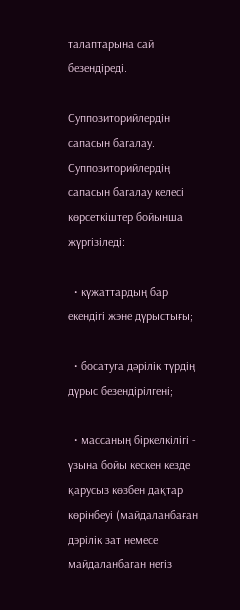талаптарына сай безендіреді.

Суппозиторийлердін сапасын багалау. Суппозиторийлердің сапасын багалау келесі көрсеткіштер бойынша жүргізіледі:

  • күжаттардың бар екендігі жэне дүрыстығы;

  • босатуга дәрілік түрдің дүрыс безендірілгені;

  • массаның біркелкілігі - үзына бойы кескен кезде қарусыз көзбен дақтар көрінбеуі (майдаланбаған дэрілік зат немесе майдаланбаган негіз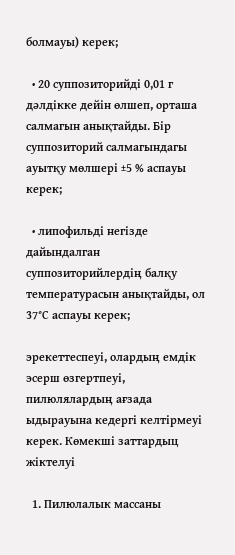болмауы) керек;

  • 20 суппозиторийді 0,01 г дәлдікке дейін өлшеп, орташа салмагын анықтайды. Бір суппозиторий салмагындагы ауытқу мөлшері ±5 % аспауы керек;

  • липофильді негізде дайындалган суппозиторийлердің балқу температурасын анықтайды, ол 37°С аспауы керек;

эрекеттеспеуі, олардың емдік эсерш өзгертпеуі, пилюлялардың ағзада ыдырауына кедергі келтірмеуі керек. Көмекші заттардыц жіктелуі

  1. Пилюлалык массаны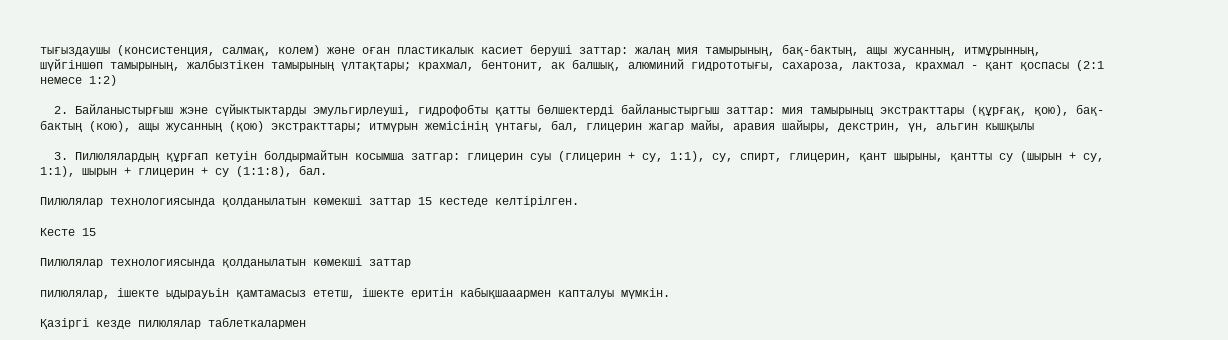тығыздаушы (консистенция, салмақ, колем) және оған пластикалык касиет беруші заттар: жалаң мия тамырының, бақ-бактың, ащы жусанның, итмұрынның, шүйгіншөп тамырының, жалбызтікен тамырының үлтақтары; крахмал, бентонит, ак балшық, алюминий гидрототығы, сахароза, лактоза, крахмал - қант қоспасы (2:1 немесе 1:2)

  2. Байланыстырғыш жэне сүйыктыктарды эмульгирлеуші, гидрофобты қатты бөлшектерді байланыстыргыш заттар: мия тамырыныц экстракттары (құрғақ, қою), бақ-бактың (кою), ащы жусанның (қою) экстракттары; итмүрын жемісінің үнтағы, бал, глицерин жагар майы, аравия шайыры, декстрин, үн, альгин кышқылы

  3. Пилюлялардың құрғап кетуін болдырмайтын косымша затгар: глицерин суы (глицерин + су, 1:1), су, спирт, глицерин, қант шырыны, қантты су (шырын + су, 1:1), шырын + глицерин + су (1:1:8), бал.

Пилюлялар технологиясында қолданылатын көмекші заттар 15 кестеде келтірілген.

Кесте 15

Пилюлялар технологиясында қолданылатын көмекші заттар

пилюлялар, ішекте ыдырауьін қамтамасыз ететш, ішекте еритін кабықшааармен капталуы мүмкін.

Қазіргі кезде пилюлялар таблеткалармен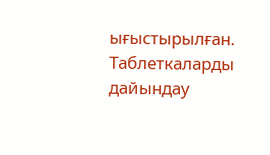ығыстырылған. Таблеткаларды дайындау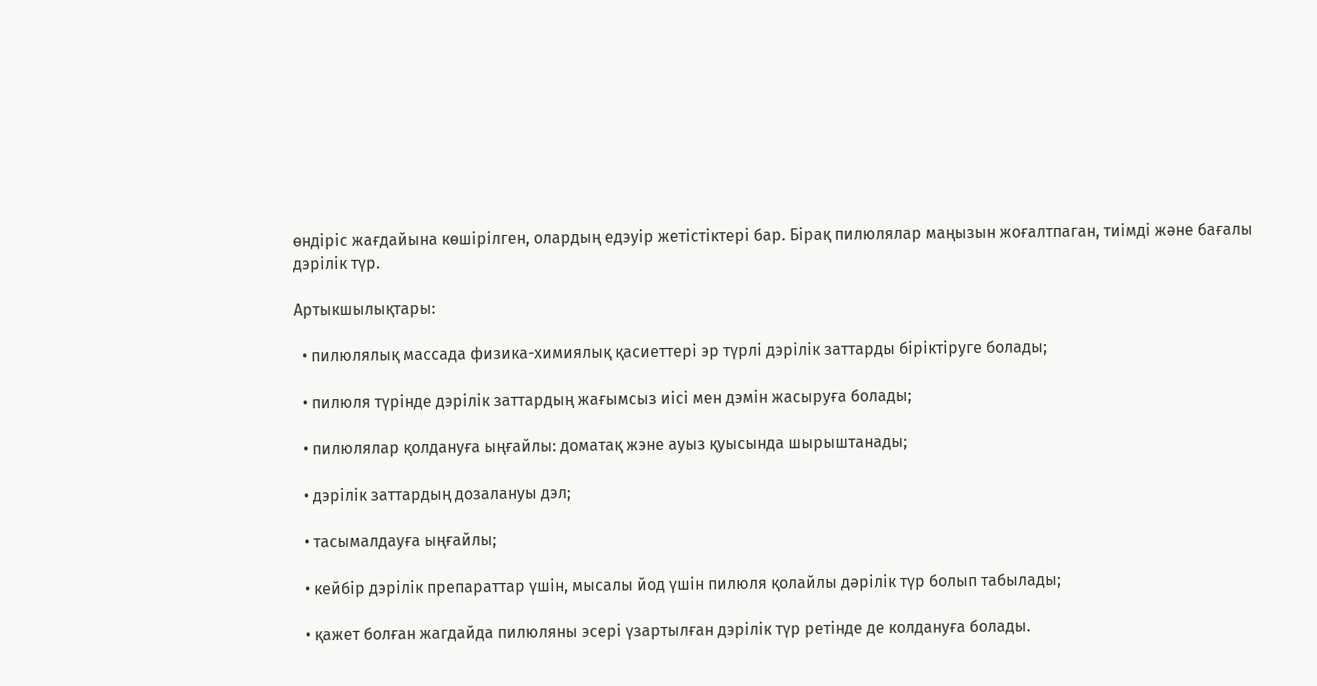өндіріс жағдайына көшірілген, олардың едэуір жетістіктері бар. Бірақ пилюлялар маңызын жоғалтпаган, тиімді және бағалы дэрілік түр.

Артыкшылықтары:

  • пилюлялық массада физика-химиялық қасиеттері эр түрлі дэрілік заттарды біріктіруге болады;

  • пилюля түрінде дэрілік заттардың жағымсыз иісі мен дэмін жасыруға болады;

  • пилюлялар қолдануға ыңғайлы: доматақ жэне ауыз қуысында шырыштанады;

  • дэрілік заттардың дозалануы дэл;

  • тасымалдауға ыңғайлы;

  • кейбір дэрілік препараттар үшін, мысалы йод үшін пилюля қолайлы дәрілік түр болып табылады;

  • қажет болған жагдайда пилюляны эсері үзартылған дэрілік түр ретінде де колдануға болады.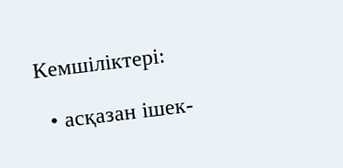Кемшіліктері:

  • асқазан ішек-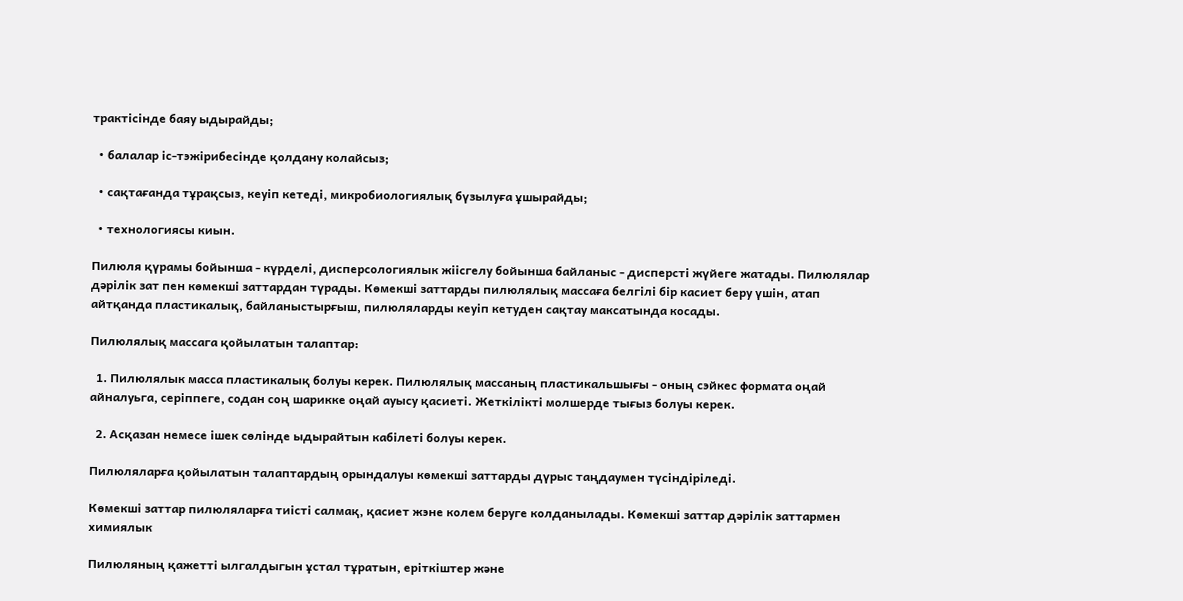трактісінде баяу ыдырайды;

  • балалар іс-тэжірибесінде қолдану колайсыз;

  • сақтағанда тұрақсыз, кеуіп кетеді, микробиологиялық бүзылуға ұшырайды;

  • технологиясы киын.

Пилюля қүрамы бойынша - күрделі, дисперсологиялык жіісгелу бойынша байланыс - дисперсті жүйеге жатады. Пилюлялар дәрілік зат пен көмекші заттардан түрады. Көмекші заттарды пилюлялық массаға белгілі бір касиет беру үшін, атап айтқанда пластикалық, байланыстырғыш, пилюляларды кеуіп кетуден сақтау максатында косады.

Пилюлялық массага қойылатын талаптар:

  1. Пилюлялык масса пластикалық болуы керек. Пилюлялық массаның пластикальшығы - оның сэйкес формата оңай айналуьга, серіппеге, содан соң шарикке оңай ауысу қасиеті. Жеткілікті молшерде тығыз болуы керек.

  2. Асқазан немесе ішек сөлінде ыдырайтын кабілеті болуы керек.

Пилюляларға қойылатын талаптардың орындалуы көмекші заттарды дүрыс таңдаумен түсіндіріледі.

Көмекші заттар пилюляларға тиісті салмақ, қасиет жэне колем беруге колданылады. Көмекші заттар дәрілік заттармен химиялык

Пилюляның қажетті ылгалдыгын ұстал тұратын, еріткіштер және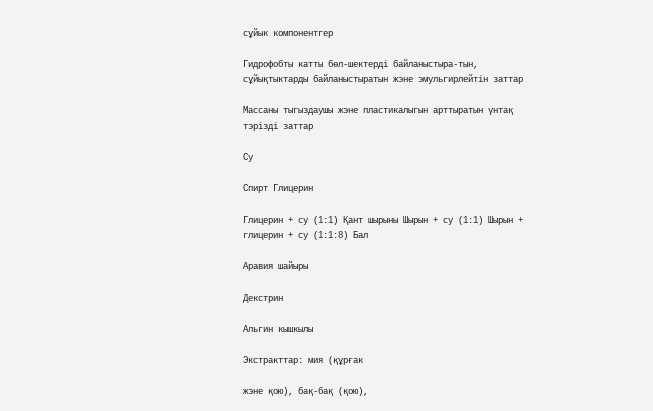сұйык компонентгер

Гидрофобты катты бөл-шектерді байланыстыра-тын, сұйықтыктарды байланыстыратын жэне эмульгирлейтін заттар

Массаны тыгыздаушы жэне пластикалыгын арттыратын үнтақ тэрізді заттар

Су

Спирт Глицерин

Глицерин + су (1:1) Қант шырыны Шырын + су (1:1) Шырын + глицерин + су (1:1:8) Бал

Аравия шайыры

Декстрин

Альгин кышкылы

Экстракттар: мия (құрғак

жэне қою), бақ-бақ (қою),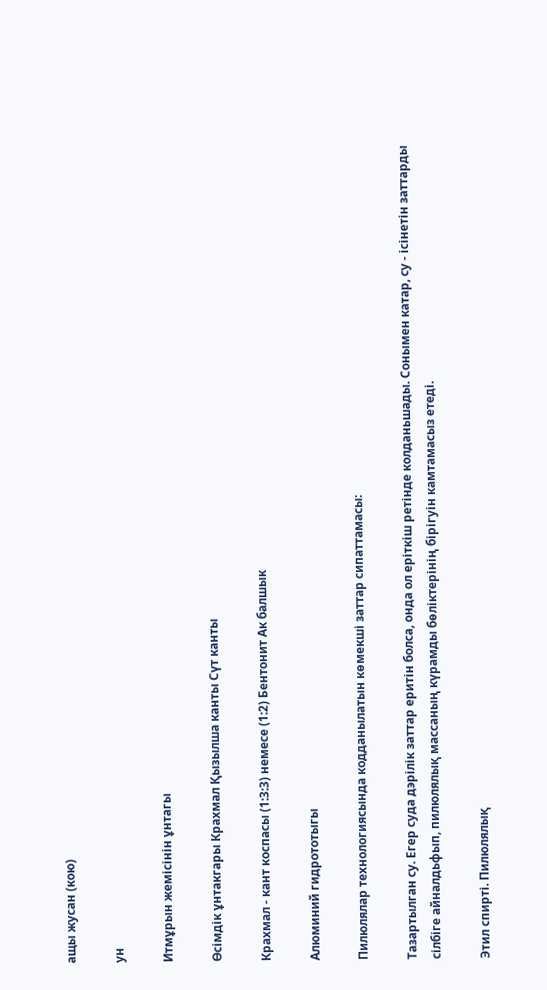ащы жусан (кою)

ун

Итмұрын жемісінін ұнтагы

Өсімдік ұнтакгары Крахмал Қызылша канты Сүт канты

Крахмал - кант коспасы (1:3:3) немесе (1:2) Бентонит Ак балшык

Алюминий гидрототыгы

Пилюлялар технологиясында кодданылатын көмекші заттар сипаттамасы:

Тазартылган су. Егер суда дэрілік заттар еритін болса, онда ол еріткіш ретінде колданьшады. Сонымен катар, су - ісінетін заттарды сілбіге айналдьфып, пилюлялық массаның күрамды бөліктерінің бірігуін камтамасыз етеді.

Этил спирті. Пилюлялық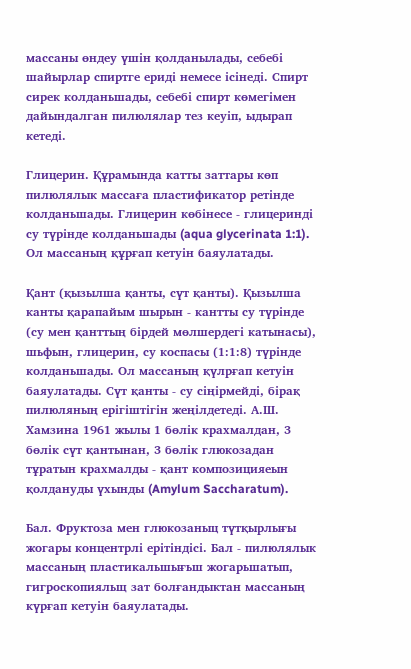массаны өндеу үшін қолданылады, себебі шайырлар спиртге ериді немесе ісінеді. Спирт сирек колданьшады, себебі спирт көмегімен дайындалган пилюлялар тез кеуіп, ыдырап кетеді.

Глицерин. Құрамында катты заттары көп пилюлялык массаға пластификатор ретінде колданьшады. Глицерин көбінесе - глицеринді су түрінде колданьшады (aqua glycerinata 1:1). Ол массаның құрғап кетуін баяулатады.

Қант (қызылша қанты, сүт қанты). Қызылша канты қарапайым шырын - кантты су түрінде (су мен қанттың бірдей мөлшердегі катынасы), шьфын, глицерин, су коспасы (1:1:8) түрінде колданьшады. Ол массаның қүлрғап кетуін баяулатады. Сүт қанты - су сіңірмейді, бірақ пилюляның ерігіштігін жеңілдетеді. А.Ш. Хамзина 1961 жылы 1 бөлік крахмалдан, 3 бөлік сүт қантынан, 3 бөлік глюкозадан тұратын крахмалды - қант композицияеын қолдануды үхынды (Amylum Saccharatum).

Бал. Фруктоза мен глюкозаныц түтқырлығы жогары концентрлі ерітіндісі. Бал - пилюлялык массаның пластикальшығьш жогарьшатып, гигроскопияльщ зат болғандыктан массаның күрғап кетуін баяулатады.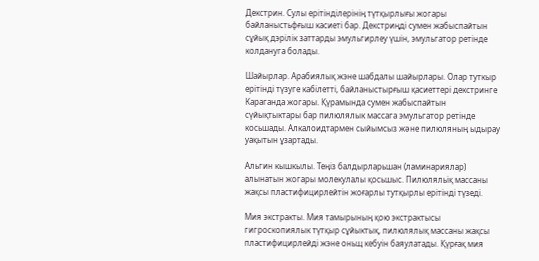Декстрин. Сулы ерітінділерінің түтқырлығы жогары байланыстьфғыш касиеті бар. Декстриңді сумен жабыспайтын сұйық дэрілік заттарды эмульгирлеу үшін, эмульгатор ретінде колдануга болады.

Шайырлар. Арабиялық жэне шабдалы шайырлары. Олар туткыр ерітінді түзуге кабілетті, байланыстырғыш қасиеттері декстринге Караганда жогары. Қүрамында сумен жабыспайтын сүйықтыктары бар пилюлялык массага эмульгатор ретінде косьшады. Алкалоидтармен сыйымсыз және пилюляның ыдырау уақытын ұзартады.

Альгин кышкылы. Теңіз балдырларьшан (ламинариялар) алынатын жогары молекулалы қосьшыс. Пилюляльіқ массаны жақсы пластифицирлейтін жоғарлы тутқырлы ерітінді түзеді.

Мия экстракты. Мия тамырының қою экстрактысы гигроскопиялык түтқыр сұйыктық, пилюлялық массаны жақсы пластифицирлейді жэне оньщ кебуін баяулатады. Қүрғақ мия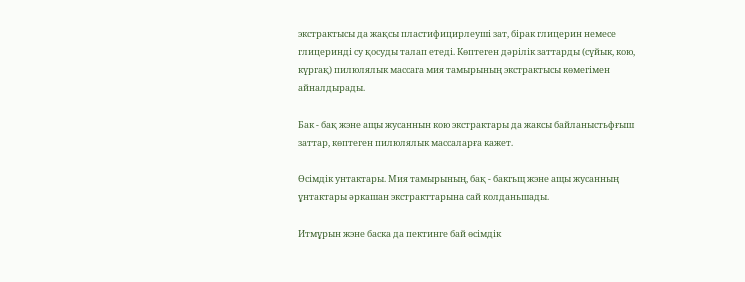экстрактысы да жақсы пластифицирлеуші зат, бірак глицерин немесе глицеринді су қосуды талап етеді. Көптеген дәрілік заттарды (сүйык, кою, күргақ) пилюлялык массага мия тамырының экстрактысы көмегімен айналдырады.

Бак - бақ жэне ащы жусаннын кою экстрактары да жаксы байланыстьфғыш заттар, көптеген пилюлялык массаларға кажет.

Өсімдік унтактары. Мия тамырының, бақ - бакгьщ жэне ащы жусанның ұнтактары әркашан экстракттарына сай колданьшады.

Итмұрын жэне баска да пектинге бай өсімдік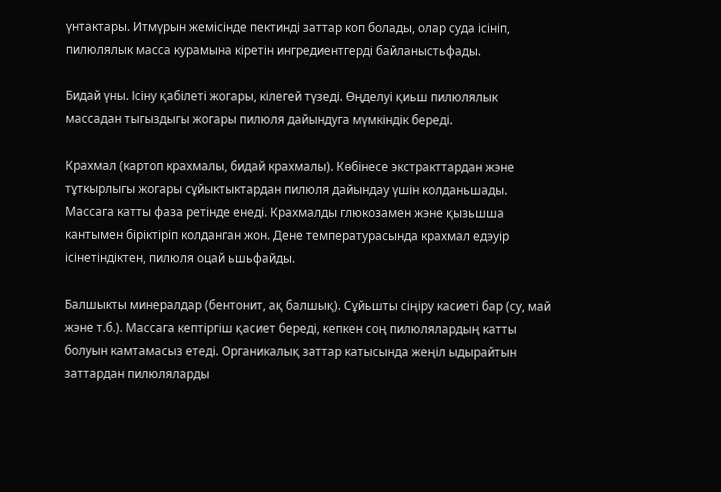үнтактары. Итмүрын жемісінде пектинді заттар коп болады, олар суда ісініп, пилюлялык масса курамына кіретін ингредиентгерді байланыстьфады.

Бидай үны. Ісіну қабілеті жогары, кілегей түзеді. Өңделуі қиьш пилюлялык массадан тыгыздыгы жогары пилюля дайындуга мүмкіндік береді.

Крахмал (картоп крахмалы, бидай крахмалы). Көбінесе экстракттардан жэне тұткырлыгы жогары сұйыктыктардан пилюля дайындау үшін колданьшады. Массага катты фаза ретінде енеді. Крахмалды глюкозамен жэне қызьшша кантымен біріктіріп колданган жон. Дене температурасында крахмал едэуір ісінетіндіктен, пилюля оцай ьшьфайды.

Балшыкты минералдар (бентонит, ақ балшық). Сұйьшты сіңіру касиеті бар (су, май жэне т.б.). Массага кептіргіш қасиет береді, кепкен соң пилюлялардың катты болуын камтамасыз етеді. Органикалық заттар катысында жеңіл ыдырайтын заттардан пилюляларды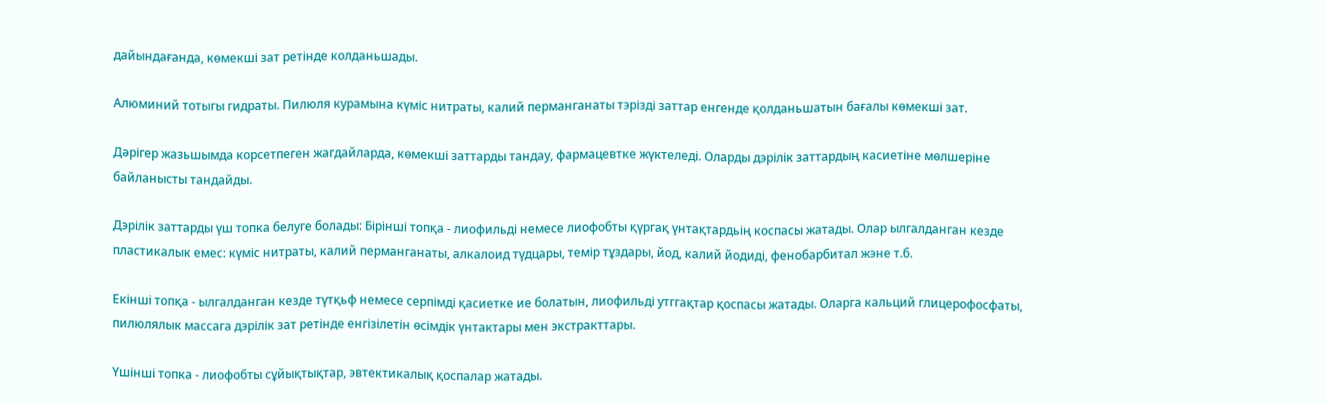дайындағанда, көмекші зат ретінде колданьшады.

Алюминий тотыгы гидраты. Пилюля курамына күміс нитраты, калий перманганаты тэрізді заттар енгенде қолданьшатын бағалы көмекші зат.

Дәрігер жазьшымда корсетпеген жагдайларда, көмекші заттарды тандау, фармацевтке жүктеледі. Оларды дэрілік заттардың касиетіне мөлшеріне байланысты тандайды.

Дэрілік заттарды үш топка белуге болады: Бірінші топқа - лиофильді немесе лиофобты қүргақ үнтақтардьің коспасы жатады. Олар ылгалданган кезде пластикалык емес: күміс нитраты, калий перманганаты, алкалоид түдцары, темір тұздары, йод, калий йодиді, фенобарбитал жэне т.б.

Екінші топқа - ылгалданган кезде түтқьф немесе серпімді қасиетке ие болатын, лиофильді утггақтар қоспасы жатады. Оларга кальций глицерофосфаты, пилюлялык массага дэрілік зат ретінде енгізілетін өсімдік үнтактары мен экстракттары.

Үшінші топка - лиофобты сұйықтықтар, эвтектикалық қоспалар жатады.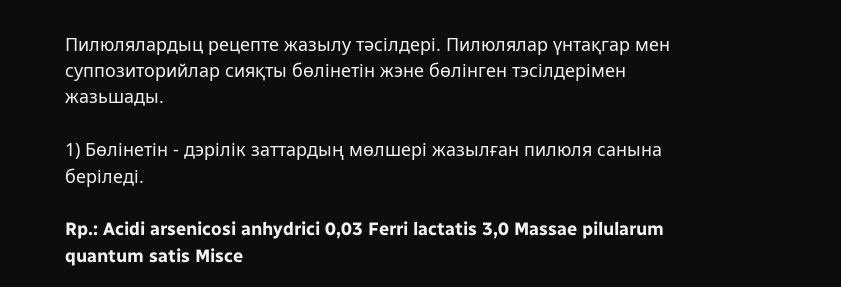Пилюлялардыц рецепте жазылу тәсілдері. Пилюлялар үнтақгар мен суппозиторийлар сияқты бөлінетін жэне бөлінген тэсілдерімен жазьшады.

1) Бөлінетін - дэрілік заттардың мөлшері жазылған пилюля санына беріледі.

Rp.: Acidi arsenicosi anhydrici 0,03 Ferri lactatis 3,0 Massae pilularum quantum satis Misce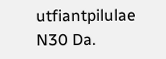utfiantpilulae N30 Da.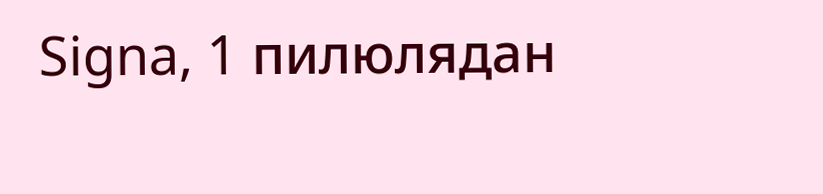Signa, 1 пилюлядан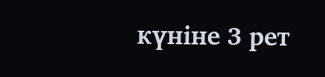күніне 3 рет